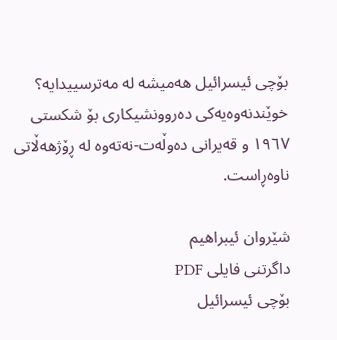بۆچی ئیسرائیل هەمیشە لە مەترسییدایە؟
خوێندنەوەیەکی دەروونشیکاری بۆ شکستی ١٩٦٧ و قەیرانی دەوڵەت-نەتەوە لە ڕۆژهەڵاتی ناوەڕاست.

شێروان ئیبراهیم
داگرتنی فایلی PDF
بۆچی ئیسرائیل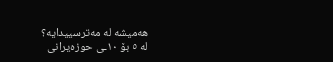هەمیشە لە مەترسییدایە؟
لە ٥ بۆ ١٠ـی حوزەیرانی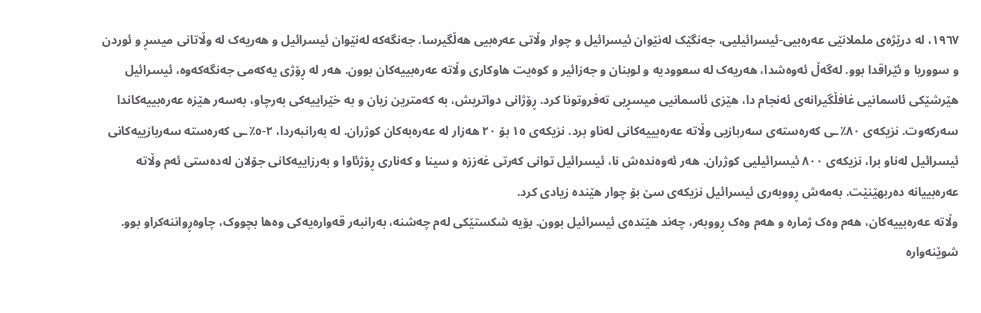١٩٦٧، لە درێژەی ململانێی عەرەبیی-ئیسرائیلیی، جەنگێک لەنێوان ئیسرائیل و چوار وڵاتی عەرەبیی هەڵگیرسا. جەنگەکە لەنێوان ئیسرائیل و هەریەک لە وڵاتانی میسڕ و ئوردن و سووریا و ئێراقدا بوو. لەگەڵ ئەوەشدا، هەریەک لە سعوودیە و لوبنان و جەزائیر و کوەیت هاوکاری وڵاتە عەرەبییەکان بوون. هەر لە ڕۆژی یەکەمی جەنگەکەوە، ئیسرائیل هێرشێکی ئاسمانیی غافڵگیرانەی ئەنجام دا، هێزی ئاسمانیی میسڕیی تەفروتونا کرد. ڕۆژانی دواتریش، بە کەمترین زیان و بە خێراییەکی بەرچاو، بەسەر هێزە عەرەبییەکاندا سەرکەوت. نزیکەی ٨٠٪ـی کەرەستەی سەربازیی وڵاتە عەرەبییەکانی لەناو برد. نزیکەی ١٥ بۆ ٢٠ هەزار لە عەرەبەکان کوژران. لە بەرانبەردا، ٢-٥٪ـی کەرەستە سەربازییەکانی ئیسرائیل لەناو برا، نزیکەی ٨٠٠ ئیسرائیلیی کوژران. هەر ئەوەندەش نا، ئیسرائیل توانی کەرتی غەززە و سینا و کەناری ڕۆژئاوا و بەرزاییەکانی جۆلان لەدەستی ئەم وڵاتە عەرەبییانە دەربهێنێت. بەمەش ڕووبەری ئیسرائیل نزیکەی سێ بۆ چوار هێندە زیادی کرد.
وڵاتە عەرەبییەکان، هەم وەک ژمارە و هەم وەک ڕووبەر، چەند هێندەی ئیسرائیل بوون. بۆیە شکستێکی لەم چەشنە، بەرانبەر قەوارەیەکی وەها بچووک، چاوەڕواننەکراو بوو. شوێنەوارە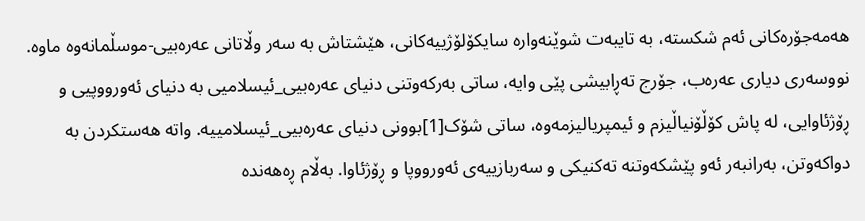هەمەجۆرەکانی ئەم شکستە، بە تایبەت شوێنەوارە سایکۆلۆژییەکانی، هێشتاش بە سەر وڵاتانی عەرەبیی-موسڵمانەوە ماوە.
نووسەری دیاری عەرەب، جۆرج تەڕابیشی پێی وایە، ساتی بەرکەوتنی دنیای عەرەبیی_ئیسلامیی بە دنیای ئەورووپیی و ڕۆژئاوایی، لە پاش کۆڵۆنیاڵیزم و ئیمپریالیزمەوە، ساتی شۆک[1]بوونی دنیای عەرەبیی_ئیسلامییە. واتە هەستکردن بە دواکەوتن، بەرانبەر ئەو پێشکەوتنە تەکنیکی و سەربازییەی ئەورووپا و ڕۆژئاوا. بەڵام ڕەهەندە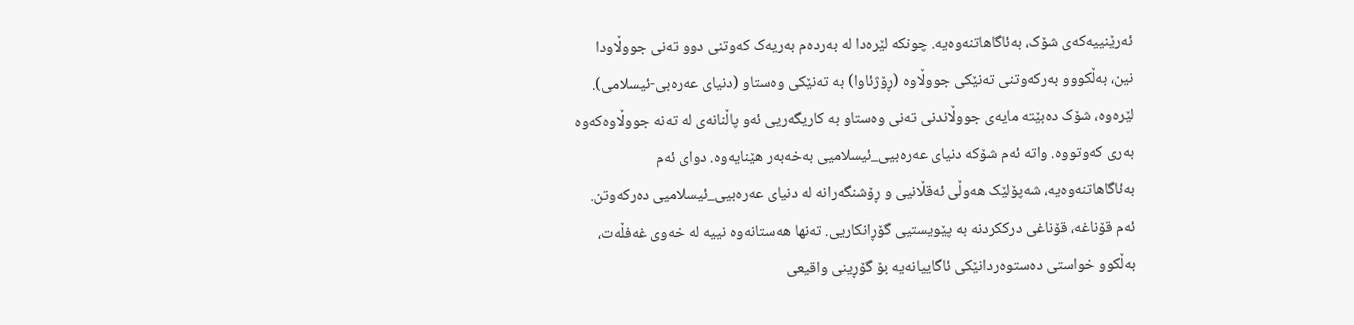ئەرێنییەکەی شۆک، بەئاگاهاتنەوەیە. چونکە لێرەدا لە بەردەم بەریەک کەوتنی دوو تەنی جووڵاودا نین، بەڵکووو بەرکەوتنی تەنێکی جووڵاوە (ڕۆژئاوا) بە تەنێکی وەستاو (دنیای عەرەبی-ئیسلامی). لێرەوە، شۆک دەبێتە مایەی جووڵاندنی تەنی وەستاو بە کاریگەریی ئەو پاڵنانەی لە تەنە جووڵاوەکەوە بەری کەوتووە. واتە ئەم شۆکە دنیای عەرەبیی_ئیسلامیی بەخەبەر هێنایەوە. دوای ئەم بەئاگاهاتنەوەیە، شەپۆلێک هەوڵی ئەقڵانیی و ڕۆشنگەرانە لە دنیای عەرەبیی_ئیسلامیی دەرکەوتن. ئەم قۆناغە، قۆناغی درککردنە بە پێویستیی گۆڕانکاریی. تەنها هەستانەوە نییە لە خەوی غەفڵەت، بەڵکوو خواستی دەستوەردانێکی ئاگاییانەیە بۆ گۆڕینی واقیعی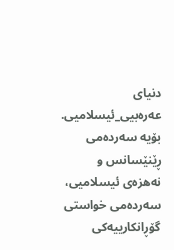دنیای عەرەبیی_ئیسلامیی. بۆیە سەردەمی ڕێنێسانس و نەهزەی ئیسلامیی، سەردەمی خواستی گۆڕانکارییەکی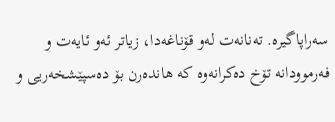سەراپاگیرە. تەنانەت لەو قۆناغەدا، زیاتر ئەو ئایەت و فەرموودانە تۆخ دەکرانەوە کە هاندەرن بۆ دەسپێشخەریی و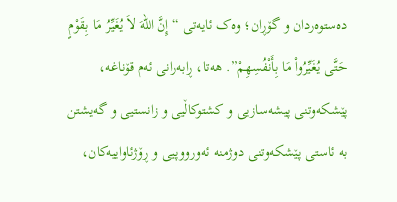دەستوەردان و گۆڕان؛ وەک ئایەتی “إِنَّ اللّهَ لاَ يُغَيِّرُ مَا بِقَوْمٍ حَتَّى يُغَيِّرُواْ مَا بِأَنْفُسِهِمْ”. هەتا، ڕابەرانی ئەم قۆناغە، پێشکەوتنی پیشەسازیی و کشتوکاڵیی و زانستیی و گەیشتن بە ئاستی پێشکەوتنی دوژمنە ئەورووپیی و ڕۆژئاواییەکان،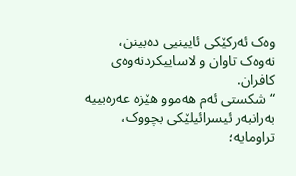وەک ئەرکێکی ئایینیی دەبینن، نەوەک تاوان و لاساییکردنەوەی کافران.
“شکستی ئەم هەموو هێزە عەرەبییە بەرانبەر ئیسرائیلێکی بچووک، تراومایە؛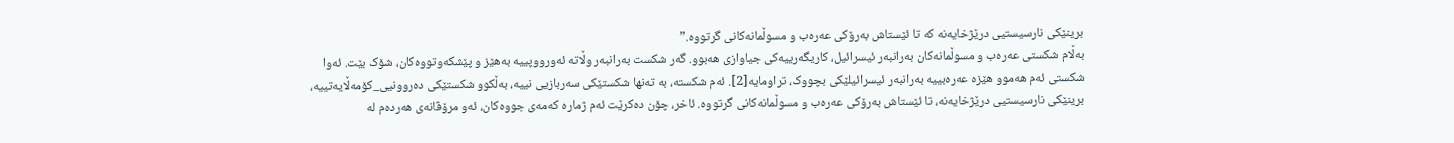برینێکی نارسیستیی درێژخایەنە کە تا ئێستاش بەرۆکی عەرەب و مسوڵمانەکانی گرتووە.”
بەڵام شکستی عەرەب و مسوڵمانەکان بەرانبەر ئیسرائیل، کاریگەرییەکی جیاوازی هەبوو. گەر شکست بەرانبەر وڵاتە ئەورووپییە بەهێز و پێشکەوتووەکان، شۆک بێت. ئەوا شکستی ئەم هەموو هێزە عەرەبییە بەرانبەر ئیسرائیلێکی بچووک، تراومایە[2]. ئەم شکستە، بە تەنها شکستێکی سەربازیی نییە، بەڵکوو شکستێکی دەروونیی_کۆمەڵایەتییە، برینێکی نارسیستیی درێژخایەنە، تا ئێستاش بەرۆکی عەرەب و مسوڵمانەکانی گرتووە. ئاخر، چۆن دەکرێت ئەم ژمارە کەمەی جووەکان، ئەو مرۆڤانەی هەردەم لە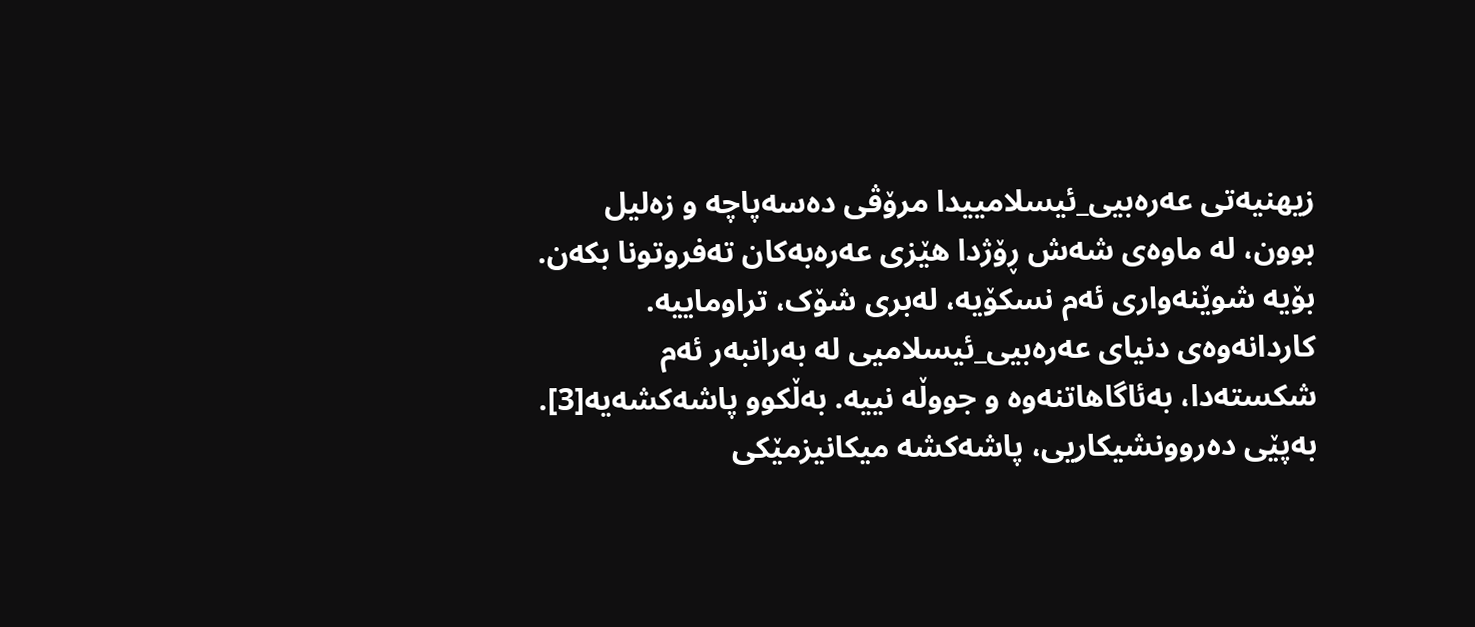زیهنیەتی عەرەبیی_ئیسلامییدا مرۆڤی دەسەپاچە و زەلیل بوون، لە ماوەی شەش ڕۆژدا هێزی عەرەبەکان تەفروتونا بکەن. بۆیە شوێنەواری ئەم نسکۆیە، لەبری شۆک، تراوماییە. کاردانەوەی دنیای عەرەبیی_ئیسلامیی لە بەرانبەر ئەم شکستەدا، بەئاگاهاتنەوە و جووڵە نییە. بەڵکوو پاشەکشەیە[3].
بەپێی دەروونشیکاریی، پاشەکشە میکانیزمێکی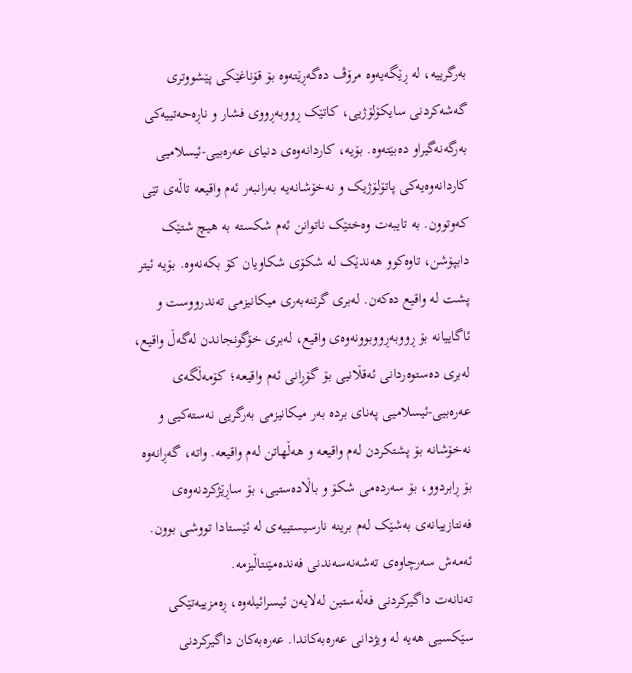بەرگرییە، لە ڕێگەیەوە مرۆڤ دەگەڕێتەوە بۆ قۆناغێکی پێشووتری گەشەکردنی سایکۆلۆژیی، کاتێک ڕووبەڕووی فشار و ناڕەحەتییەکی بەرگەنەگیراو دەبێتەوە. بۆیە، کاردانەوەی دنیای عەرەبیی-ئیسلامیی کاردانەوەیەکی پاتۆلۆژیک و نەخۆشانەیە بەرانبەر ئەم واقیعە تاڵەی تێی کەوتوون. بە تایبەت وەختێک ناتوانن ئەم شکستە بە هیچ شتێک دابپۆشن، تاوەکوو هەندێک لە شکۆی شکاویان کۆ بکەنەوە. بۆیە ئیتر پشت لە واقیع دەکەن. لەبری گرتنەبەری میکانیزمی تەندرووست و ئاگاییانە بۆ ڕووبەڕووبوونەوەی واقیع، لەبری خۆگونجاندن لەگەڵ واقیع، لەبری دەستوەردانی ئەقڵانیی بۆ گۆڕانی ئەم واقیعە؛ کۆمەڵگەی عەرەبیی-ئیسلامیی پەنای بردە بەر میکانیزمی بەرگریی نەستەکیی و نەخۆشانە بۆ پشتکردن لەم واقیعە و هەڵهاتن لەم واقیعە. واتە، گەڕانەوە بۆ ڕابردوو، بۆ سەردەمی شکۆ و باڵادەستیی، بۆ ساڕێژکردنەوەی فەنتازییانەی بەشێک لەم برینە نارسیستییەی لە ئێستادا تووشی بوون. ئەمەش سەرچاوەی تەشەنەسەندنی فەندەمێنتاڵیزمە.
تەنانەت داگیرکردنی فەڵەستین لەلایەن ئیسرائیلەوە، ڕەمزییەتێکی سێکسیی هەیە لە ویژدانی عەرەبەکاندا. عەرەبەکان داگیرکردنی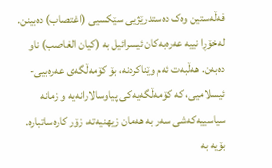فەڵەستین وەک دەستدرێژیی سێکسیی (اغتصاب) دەبینن. لەخۆڕا نییە عەرەبەکان ئیسرائیل بە (کیان الغاصب) ناو دەبەن. هەڵبەت ئەم وێناکردنە، بۆ کۆمەڵگەی عەرەبیی-ئیسلامیی، کە کۆمەڵگەیەکی پیاوسالارانەیە و زمانە سیاسییەکەشی سەر بە هەمان زیهنیەتە، زۆر کارەساتبارە. بۆیە بە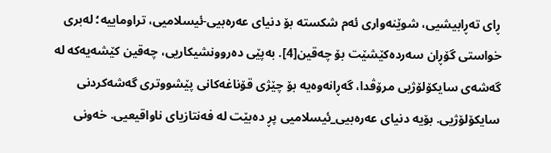ڕای تەڕابیشیی، شوێنەواری ئەم شکستە بۆ دنیای عەرەبیی-ئیسلامیی، تراوماییە؛ لەبری خواستی گۆڕان سەردەکێشێت بۆ چەقین[4]. بەپێی دەروونشیکاریی، چەقین کێشەیەکە لە گەشەی سایکۆلۆژیی مرۆڤدا، گەڕانەوەیە بۆ چێژی قۆناغەکانی پێشووتری گەشەکردنی سایکۆلۆژیی. بۆیە دنیای عەرەبیی_ئیسلامیی پڕ دەبێت لە فەنتازیای ناواقیعیی. خەونی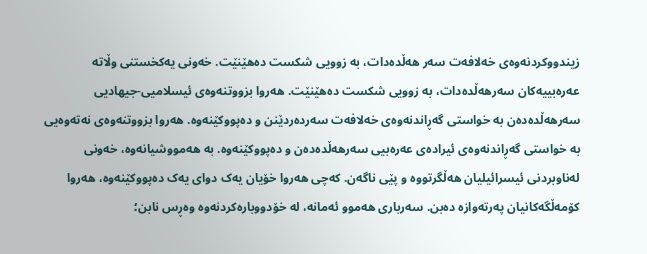زیندووکردنەوەی خەلافەت سەر هەڵدەدات، بە زوویی شکست دەهێنێت. خەونی یەکخستنی وڵاتە عەرەبییەکان سەرهەڵدەدات، بە زوویی شکست دەهێنێت. هەروا بزووتنەوەی ئیسلامیی-جیهادیی سەرهەڵدەدەن بە خواستی گەڕاندنەوەی خەلافەت سەردەردێنن و دەپووکێنەوە. هەروا بزووتنەوەی نەتەوەیی بە خواستی گەڕاندنەوەی ئیرادەی عەرەبیی سەرهەڵدەدەن و دەپووکێنەوە. بە هەمووشیانەوە، خەونی لەناوبردنی ئیسرائیلیان هەڵگرتووە و پێی ناگەن. کەچی هەروا خۆیان یەک دوای یەک دەپووکێنەوە، هەروا کۆمەڵگەکانیان پەرتەوازە دەبن. سەرباری هەموو ئەمانە، لە خۆدووبارەکردنەوە وەڕس نابن؛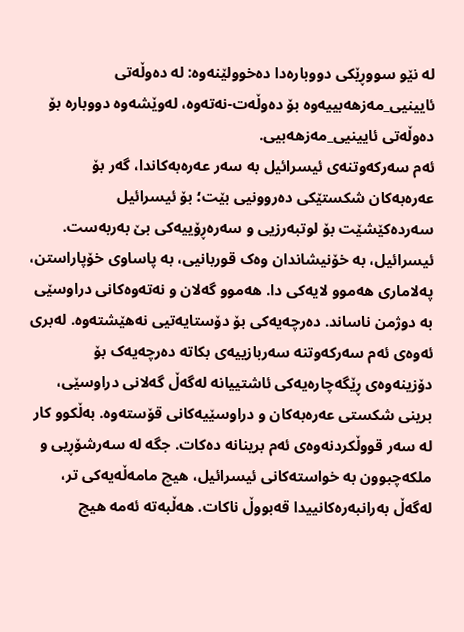لە نێو سووڕێکی دووبارەدا دەخوولێنەوە: لە دەوڵەتی ئایینیی_مەزهەبییەوە بۆ دەوڵەت-نەتەوە، لەوێشەوە دووبارە بۆ دەوڵەتی ئایینیی_مەزهەبیی.
ئەم سەرکەوتنەی ئیسرائیل بە سەر عەرەبەکاندا، گەر بۆ عەرەبەکان شکستێکی دەروونیی بێت؛ بۆ ئیسرائیل سەردەکێشێت بۆ لوتبەرزیی و سەرەڕۆییەکی بێ بەربەست. ئیسرائیل، بە خۆنیشاندان وەک قوربانیی، بە پاساوی خۆپاراستن، پەلاماری هەموو لایەکی دا. هەموو گەلان و نەتەوەکانی دراوسێی بە دوژمن ناساند. دەرچەیەکی بۆ دۆستایەتیی نەهێشتەوە. لەبری ئەوەی ئەم سەرکەوتنە سەربازییەی بکاتە دەرچەیەک بۆ دۆزینەوەی ڕێگەچارەیەکی ئاشتییانە لەگەڵ گەلانی دراوسێی، برینی شکستی عەرەبەکان و دراوسێیەکانی قۆستەوە. بەڵکوو کار لە سەر قووڵکردنەوەی ئەم برینانە دەکات. جگە لە سەرشۆڕیی و ملکەچبوون بە خواستەکانی ئیسرائیل، هیچ مامەڵەیەکی تر، لەگەڵ بەرانبەرەکانییدا قەبووڵ ناکات. هەڵبەتە ئەمە هیچ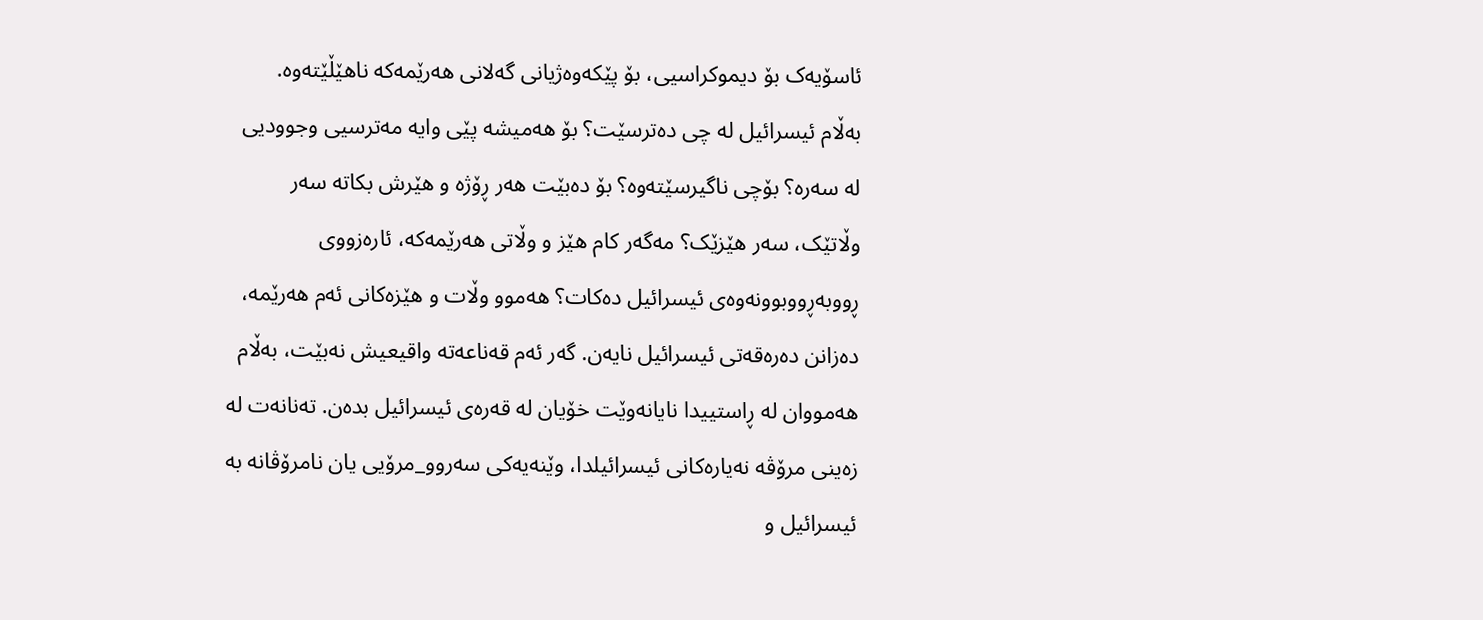ئاسۆیەک بۆ دیموکراسیی، بۆ پێکەوەژیانی گەلانی هەرێمەکە ناهێڵێتەوە.
بەڵام ئیسرائیل لە چی دەترسێت؟ بۆ هەمیشە پێی وایە مەترسیی وجوودیی لە سەرە؟ بۆچی ناگیرسێتەوە؟ بۆ دەبێت هەر ڕۆژە و هێرش بکاتە سەر وڵاتێک، سەر هێزێک؟ مەگەر کام هێز و وڵاتی هەرێمەکە، ئارەزووی ڕووبەڕووبوونەوەی ئیسرائیل دەکات؟ هەموو وڵات و هێزەکانی ئەم هەرێمە، دەزانن دەرەقەتی ئیسرائیل نایەن. گەر ئەم قەناعەتە واقیعیش نەبێت، بەڵام هەمووان لە ڕاستییدا نایانەوێت خۆیان لە قەرەی ئیسرائیل بدەن. تەنانەت لە زەینی مرۆڤە نەیارەکانی ئیسرائیلدا، وێنەیەکی سەروو_مرۆیی یان نامرۆڤانە بە ئیسرائیل و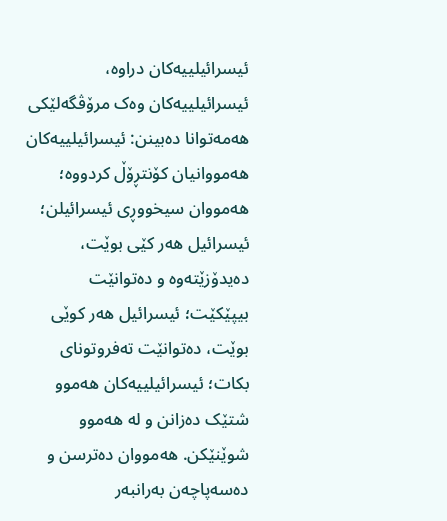ئیسرائیلییەکان دراوە، ئیسرائیلییەکان وەک مرۆڤگەلێکی هەمەتوانا دەبینن: ئیسرائیلییەکان هەمووانیان کۆنتڕۆڵ کردووە؛ هەمووان سیخووڕی ئیسرائیلن؛ ئیسرائیل هەر کێی بوێت، دەیدۆزێتەوە و دەتوانێت بیپێکێت؛ ئیسرائیل هەر کوێی بوێت، دەتوانێت تەفروتونای بکات؛ ئیسرائیلییەکان هەموو شتێک دەزانن و لە هەموو شوێنێکن. هەمووان دەترسن و دەسەپاچەن بەرانبەر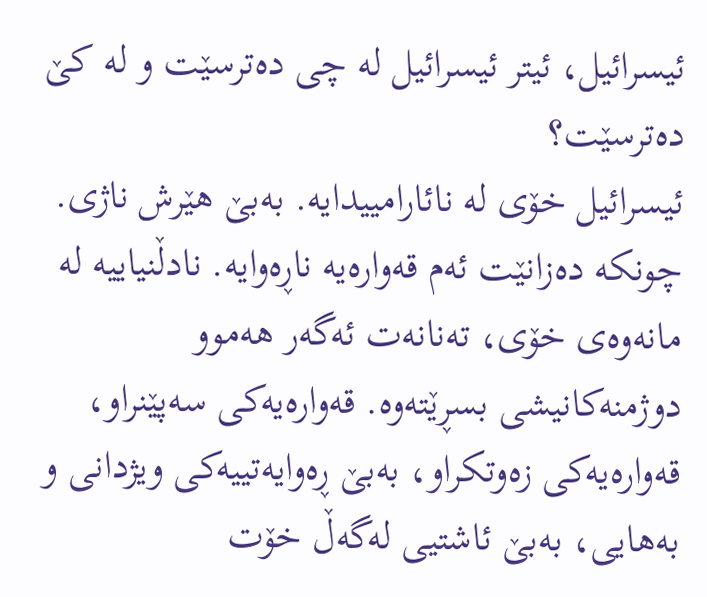ئیسرائیل، ئیتر ئیسرائیل لە چی دەترسێت و لە کێ دەترسێت؟
ئیسرائیل خۆی لە نائارامییدایە. بەبێ هێرش ناژی. چونکە دەزانێت ئەم قەوارەیە ناڕەوایە. نادڵنیاییە لە مانەوەی خۆی، تەنانەت ئەگەر هەموو دوژمنەکانیشی بسڕێتەوە. قەوارەیەکی سەپێنراو، قەوارەیەکی زەوتکراو، بەبێ ڕەوایەتییەکی ویژدانی و بەهایی، بەبێ ئاشتیی لەگەڵ خۆت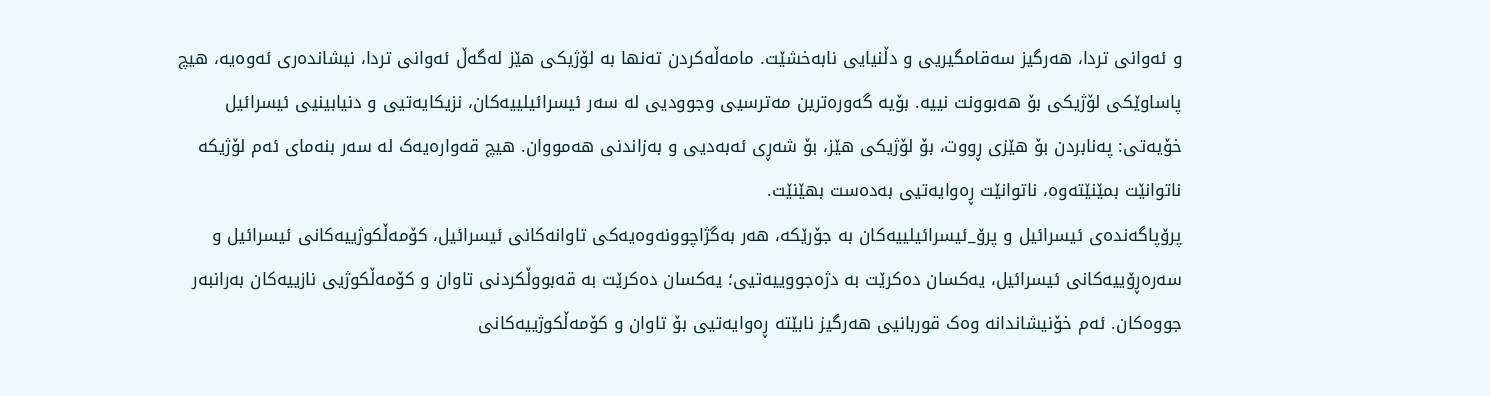و ئەوانی تردا، هەرگیز سەقامگیریی و دڵنیایی نابەخشێت. مامەڵەکردن تەنها بە لۆژیکی هێز لەگەڵ ئەوانی تردا، نیشاندەری ئەوەیە، هیچ پاساوێکی لۆژیکی بۆ هەبوونت نییە. بۆیە گەورەترین مەترسیی وجوودیی لە سەر ئیسرائیلییەکان، نزیکایەتیی و دنیابینیی ئیسرائیل خۆیەتی: پەنابردن بۆ هێزی ڕووت، بۆ لۆژیکی هێز، بۆ شەڕی ئەبەدیی و بەزاندنی هەمووان. هیچ قەوارەیەک لە سەر بنەمای ئەم لۆژیکە ناتوانێت بمێنێتەوە، ناتوانێت ڕەوایەتیی بەدەست بهێنێت.
پرۆپاگەندەی ئیسرائیل و پرۆ_ئیسرائیلییەکان بە جۆرێکە، هەر بەگژاچوونەوەیەکی تاوانەکانی ئیسرائیل، کۆمەڵکوژییەکانی ئیسرائیل و سەرەڕۆییەکانی ئیسرائیل، یەکسان دەکرێت بە دژەجووییەتیی؛ یەکسان دەکرێت بە قەبووڵکردنی تاوان و کۆمەڵکوژیی نازییەکان بەرانبەر جووەکان. ئەم خۆنیشاندانە وەک قوربانیی هەرگیز نابێتە ڕەوایەتیی بۆ تاوان و کۆمەڵکوژییەکانی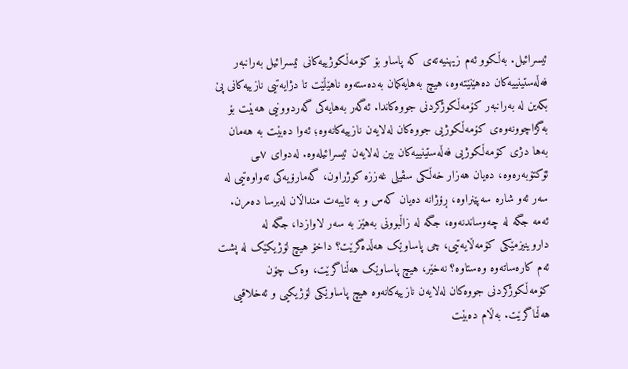ئیسرائیل. بەڵکوو ئەم زیهنیەتەی کە پاساو بۆ کۆمەڵکوژییەکانی ئیسرائیل بەرانبەر فەڵەستینییەکان دەهێنێتەوە، هیچ بەهایەکمان بەدەستەوە ناهێڵێت تا دژایەتیی نازییەکانی پێ بکەین لە بەرانبەر کۆمەڵکوژکردنی جووەکاندا. ئەگەر بەهایەکی گەردوونیی هەبێت بۆ بەگژاچوونەوەی کۆمەڵکوژیی جووەکان لەلایەن نازییەکانەوە؛ ئەوا دەبێت بە هەمان بەها دژی کۆمەڵکوژیی فەڵەستینییەکان بین لەلایەن ئیسرائیلەوە. لەدوای ٧ـی ئۆکتۆبەرەوە، دەیان هەزار خەڵکی سڤیلی غەززە کوژراون، گەمارۆیەکی تەواوەتیی لە سەر ئەو شارە سەپێنراوە، ڕۆژانە دەیان کەس و بە تایبەت منداڵان لەبرسا دەمرن. ئەمە جگە لە چەوساندنەوە، جگە لە زاڵبوونی بەهێز بە سەر لاوازدا، جگە لە داروینیزمێکی کۆمەڵایەتیی، چی پاساوێک هەڵدەگرێت؟ داخۆ هیچ لۆژیکێک لە پشت ئەم کارەساتەوە وەستاوە؟ نەخێر، هیچ پاساوێک هەڵناگرێت، وەک چۆن کۆمەڵکوژکردنی جووەکان لەلایەن نازییەکانەوە هیچ پاساوێکی لۆژیکیی و ئەخلاقیی هەڵناگرێت. بەڵام دەبێت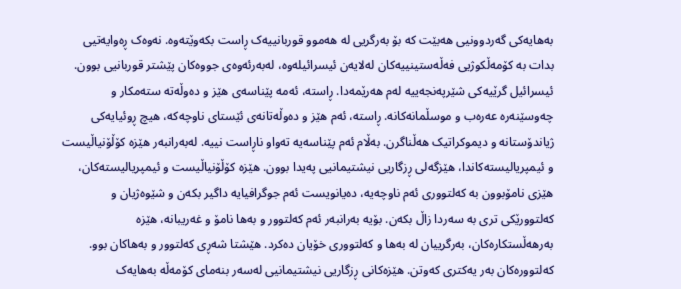بەهایەکی گەردوونیی هەبێت کە بۆ بەرگریی لە هەموو قوربانییەک ڕاست بکەوێتەوە. نەوەک ڕەوایەتیی بدات بە کۆمەڵکوژیی فەڵەستینییەکان لەلایەن ئیسرائیلەوە، لەبەرئەوەی جووەکان پێشتر قوربانیی بوون.
ئیسرائیل گرێیەکی شێرپەنجەییە لەم هەرێمەدا. ڕاستە، ئەمە پێناسەی هێز و دەوڵەتە ستەمکار و چەوسێنەرە عەرەب و موسڵمانەکانە. ڕاستە، ئەم هێز و دەوڵەتانەی ئێستای ناوچەکە، هیچ ڕوئیایەکی ژیاندۆستانە و دیموکراتیک هەڵناگرن. بەڵام ئەم پێناسەیە تەواو ناڕاست نییە. لەبەرانبەر هێزە کۆڵۆنیاڵیست و ئیمپریالیستەکاندا، هێزگەلی ڕزگاریی نیشتیمانیی پەیدا بوون. هێزە کۆڵۆنیاڵیست و ئیمپریالیستەکان، هێزی نامۆبوون بە کەلتووری ئەم ناوچەیە، دەیانویست ئەم جوگرافیایە داگیر بکەن و شێوەژیان و کەلتوورێکی تری بە سەردا زاڵ بکەن. بۆیە بەرانبەر ئەم کەلتوور و بەها نامۆ و غەریبانە، هێزە بەرهەڵستکارەکان، بەرگرییان لە بەها و کەلتووری خۆیان دەکرد. هێشتا شەڕی کەلتوور و بەهاکان بوو. کەلتوورەکان بەر یەکتری کەوتن. هێزەکانی ڕزگاریی نیشتیمانیی لەسەر بنەمای کۆمەڵە بەهایەک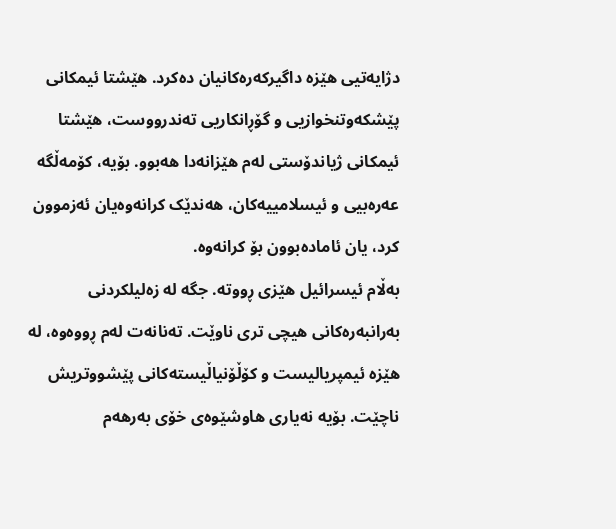دژایەتیی هێزە داگیرکەرەکانیان دەکرد. هێشتا ئیمکانی پێشکەوتنخوازیی و گۆڕانکاریی تەندرووست، هێشتا ئیمکانی ژیاندۆستی لەم هێزانەدا هەبوو. بۆیە، کۆمەڵگە عەرەبیی و ئیسلامییەکان، هەندێک کرانەوەیان ئەزموون کرد، یان ئامادەبوون بۆ کرانەوە.
بەڵام ئیسرائیل هێزی ڕووتە. جگە لە زەلیلکردنی بەرانبەرەکانی هیچی تری ناوێت. تەنانەت لەم ڕووەوە، لە هێزە ئیمپریالیست و کۆڵۆنیاڵیستەکانی پێشووتریش ناچێت. بۆیە نەیاری هاوشێوەی خۆی بەرهەم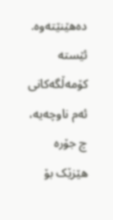دەهێنێتەوە. ئێستە کۆمەڵگەکانی ئەم ناوچەیە، چ جۆرە هێزێک بۆ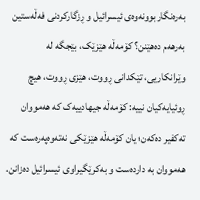بەرەنگاربوونەوەی ئیسرائیل و ڕزگارکردنی فەڵەستین بەرهەم دەهێنن؟ کۆمەڵە هێزێک، بێجگە لە وێرانکاریی، تێکدانی ڕووت، هێزی ڕووت، هیچ ڕوئیایەکیان نییە: کۆمەڵە جیهادییەک کە هەمووان تەکفیر دەکەن؛ یان کۆمەڵە هێزێکی نەتەوەپەرەست کە هەمووان بە داردەست و بەکرێگیراوی ئیسرائیل دەزانن.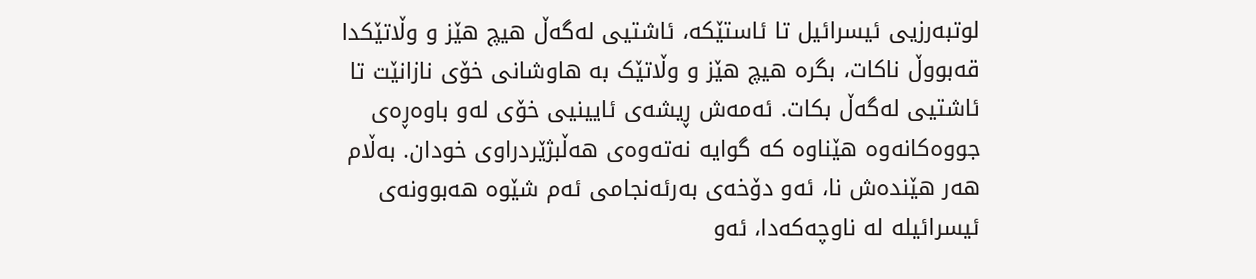لوتبەرزیی ئیسرائیل تا ئاستێکە، ئاشتیی لەگەڵ هیچ هێز و وڵاتێکدا قەبووڵ ناکات، بگرە هیچ هێز و وڵاتێک بە هاوشانی خۆی نازانێت تا ئاشتیی لەگەڵ بکات. ئەمەش ڕیشەی ئایینیی خۆی لەو باوەڕەی جووەکانەوە هێناوە کە گوایە نەتەوەی هەڵبژێردراوی خودان. بەڵام هەر هێندەش نا، ئەو دۆخەی بەرئەنجامی ئەم شێوە هەبوونەی ئیسرائیلە لە ناوچەکەدا، ئەو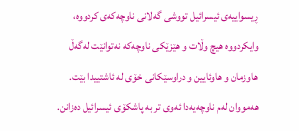ڕیسواییەی ئیسرائیل تووشی گەلانی ناوچەکەی کردووە، وایکردووە هیچ وڵات و هێزێکی ناوچەکە نەتوانێت لەگەڵ هاوزمان و هاوئایین و دراوسێکانی خۆی لە ئاشتییدا بێت. هەمووان لەم ناوچەیەدا ئەوی تر بە پاشکۆی ئیسرائیل دەزانن.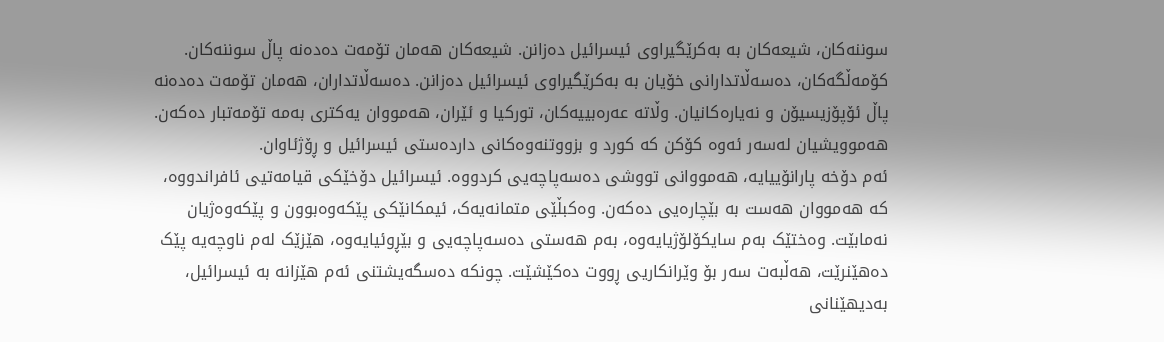سوننەکان، شیعەکان بە بەکرێگیراوی ئیسرائیل دەزانن. شیعەکان هەمان تۆمەت دەدەنە پاڵ سوننەکان. کۆمەڵگەکان، دەسەڵاتدارانی خۆیان بە بەکرێگیراوی ئیسرائیل دەزانن. دەسەڵاتداران، هەمان تۆمەت دەدەنە پاڵ ئۆپۆزیسیۆن و نەیارەکانیان. وڵاتە عەرەبییەکان، تورکیا و ئێران، هەمووان یەکتری بەمە تۆمەتبار دەکەن. هەموویشیان لەسەر ئەوە کۆکن کە کورد و بزووتنەوەکانی داردەستی ئیسرائیل و ڕۆژئاوان.
ئەم دۆخە پارانۆییایە، هەمووانی تووشی دەسەپاچەیی کردووە. ئیسرائیل دۆخێکی قیامەتیی ئافراندووە، کە هەمووان هەست بە بێچارەیی دەکەن. وەکبڵێی متمانەیەک، ئیمکانێکی پێکەوەبوون و پێکەوەژیان نەمابێت. وەختێک بەم سایکۆلۆژیایەوە، بەم هەستی دەسەپاچەیی و بێڕوئیایەوە، هێزێک لەم ناوچەیە پێک دەهێنرێت، هەڵبەت سەر بۆ وێرانکاریی ڕووت دەکێشێت. چونکە دەسگەیشتنی ئەم هێزانە بە ئیسرائیل، بەدیهێنانی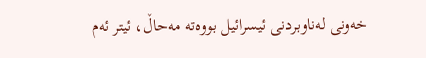خەونی لەناوبردنی ئیسرائیل بووەتە مەحاڵ، ئیتر ئەم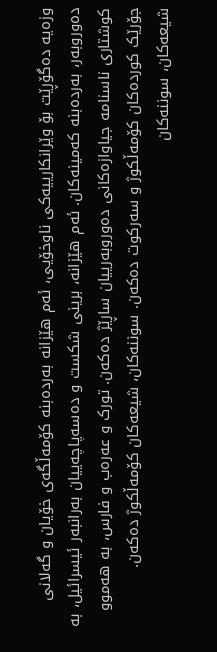وزەیە دەگۆڕێت بۆ وێرانکارییەکی ناوخۆیی، ئەم هێزانە بەردەبنە کۆمەڵگەی خۆیان و گەلانی دەوروبەر، بەردەبنە کەمینەکان. ئەم هێزانە، برینی شکست و دەسەپاچەییان بەرانبەر ئیسرائیل، بە کوشتاری ناسنامە جیاوازەکانی دەوروبەرییان ساڕێژ دەکەن. تورک و عەرەب و فارس، بە هەموو جۆرێک کوردەکان کۆمەڵکوژ و سەرکوت دەکەن. سوننەکان، شیعەکان کۆمەڵکوژ دەکەن. شیعەکان، سوننەکان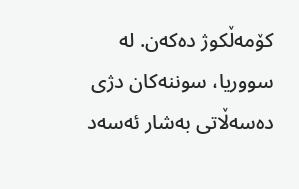کۆمەڵکوژ دەکەن. لە سووریا، سوننەکان دژی دەسەڵاتی بەشار ئەسەد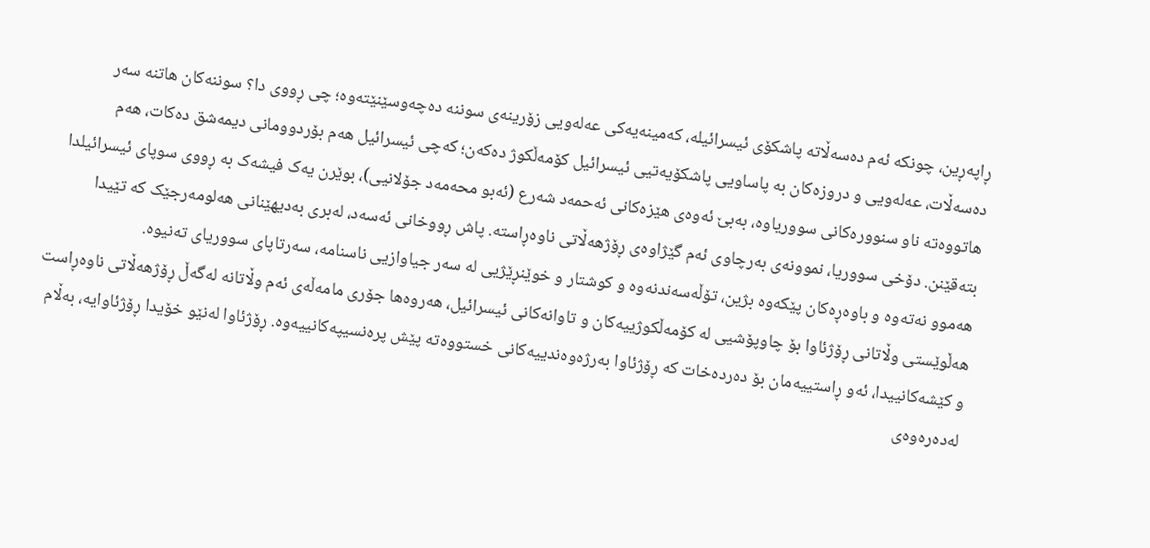ڕاپەڕین، چونکە ئەم دەسەڵاتە پاشکۆی ئیسرائیلە، کەمینەیەکی عەلەویی زۆرینەی سوننە دەچەوسێنێتەوە؛ چی ڕووی دا؟ سوننەکان هاتنە سەر دەسەڵات، عەلەویی و دروزەکان بە پاساویی پاشکۆیەتیی ئیسرائیل کۆمەڵکوژ دەکەن؛ کەچی ئیسرائیل هەم بۆردوومانی دیمەشق دەکات، هەم هاتووەتە ناو سنوورەکانی سووریاوە، بەبێ ئەوەی هێزەکانی ئەحمەد شەرع (ئەبو محەمەد جۆلانیی)، بوێرن یەک فیشەک بە ڕووی سوپای ئیسرائیلدا بتەقێنن. دۆخی سووریا، نموونەی بەرچاوی ئەم گێژاوەی ڕۆژهەڵاتی ناوەڕاستە. پاش ڕووخانی ئەسەد، لەبری بەدیهێنانی هەلومەرجێک کە تێیدا هەموو نەتەوە و باوەڕەکان پێکەوە بژین، تۆڵەسەندنەوە و کوشتار و خوێنڕێژیی لە سەر جیاوازیی ناسنامە، سەرتاپای سووریای تەنیوە.
هەڵوێستی وڵاتانی ڕۆژئاوا بۆ چاوپۆشیی لە کۆمەڵکوژییەکان و تاوانەکانی ئیسرائیل، هەروەها جۆری مامەڵەی ئەم وڵاتانە لەگەڵ ڕۆژهەڵاتی ناوەڕاست و کێشەکانییدا، ئەو ڕاستییەمان بۆ دەردەخات کە ڕۆژئاوا بەرژەوەندییەکانی خستووەتە پێش پرەنسیپەکانییەوە. ڕۆژئاوا لەنێو خۆیدا ڕۆژئاوایە، بەڵام لەدەرەوەی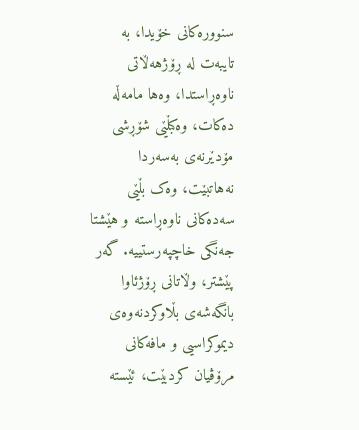سنوورەکانی خۆیدا، بە تایبەت لە ڕۆژهەڵاتی ناوەڕاستدا، وەها مامەڵە دەکات، وەکبڵێی شۆڕشی مۆدێرنەی بەسەردا نەهاتبێت، وەک بڵێی سەدەکانی ناوەڕاستە و هێشتا جەنگی خاچپەرستییە. گەر پێشتر، وڵاتانی ڕۆژئاوا بانگەشەی بڵاوکردنەوەی دیموکراسیی و مافەکانی مرۆڤیان کردبێت، ئێستە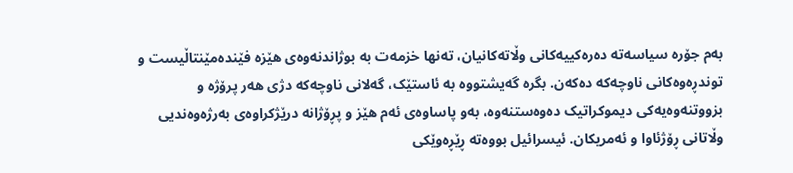بەم جۆرە سیاسەتە دەرەکییەکانی وڵاتەکانیان، تەنها خزمەت بە بوژاندنەوەی هێزە فێندەمێنتاڵیست و توندڕەوەکانی ناوچەکە دەکەن. بگرە گەیشتووە بە ئاستێک، گەلانی ناوچەکە دژی هەر پرۆژە و بزووتنەوەیەکی دیموکراتیک دەوەستنەوە، بەو پاساوەی ئەم هێز و پڕۆژانە درێژکراوەی بەرژەوەندیی وڵاتانی ڕۆژئاوا و ئەمریکان. ئیسرائیل بووەتە ڕێڕەوێکی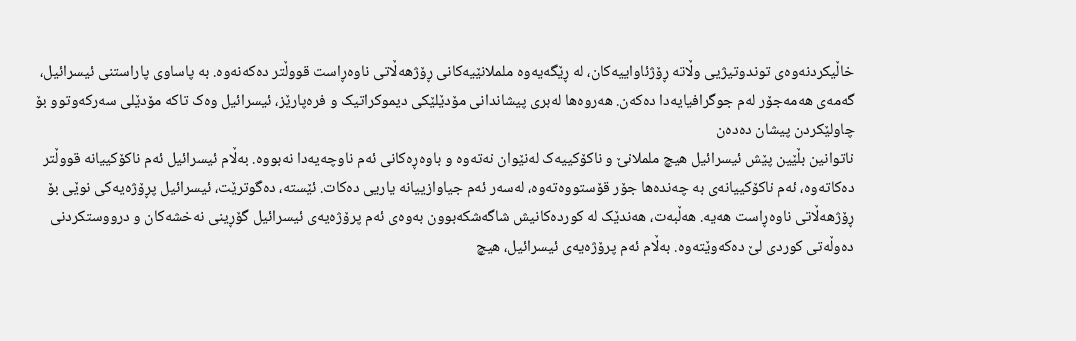خاڵیکردنەوەی توندوتیژیی وڵاتە ڕۆژئاواییەکان، لە ڕێگەیەوە ململانێیەکانی ڕۆژهەڵاتی ناوەڕاست قووڵتر دەکەنەوە. بە پاساوی پاراستنی ئیسرائیل، گەمەی هەمەجۆر لەم جوگرافیایەدا دەکەن. هەروەها لەبری پیشاندانی مۆدێلێکی دیموکراتیک و فرەپارێز، ئیسرائیل وەک تاکە مۆدێلی سەرکەوتوو بۆ چاولێکردن پیشان دەدەن
ناتوانین بڵێین پێش ئیسرائیل هیچ ململانێ و ناکۆکییەک لەنێوان نەتەوە و باوەڕەکانی ئەم ناوچەیەدا نەبووە. بەڵام ئیسرائیل ئەم ناکۆکییانە قووڵتر دەکاتەوە، ئەم ناکۆکییانەی بە چەندەها جۆر قۆستووەتەوە، لەسەر ئەم جیاوازییانە یاریی دەکات. ئێستە، دەگوترێت، ئیسرائیل پڕۆژەیەکی نوێی بۆ ڕۆژهەڵاتی ناوەڕاست هەیە. هەڵبەت، هەندێک لە کوردەکانیش شاگەشکەبوون بەوەی ئەم پرۆژەیەی ئیسرائیل گۆڕینی نەخشەکان و درووستکردنی دەوڵەتی کوردی لێ دەکەوێتەوە. بەڵام ئەم پرۆژەیەی ئیسرائیل، هیچ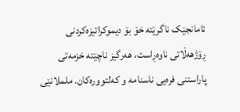ئامانجێک ناگرێتە خۆ بۆ دیموکراتیزەکردنی ڕۆژهەڵاتی ناوەڕاست، هەرگیز ناچێتە خزمەتی پاراستنی فرەیی ناسنامە و کەلتوورەکان. ململانێی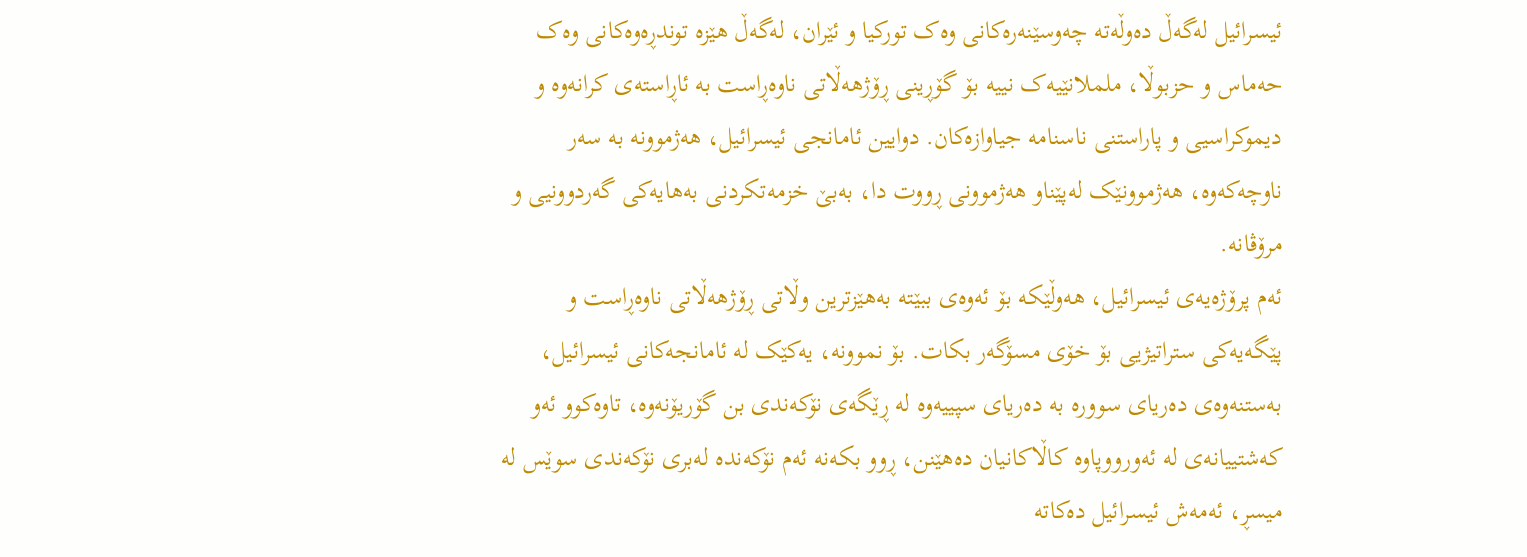ئیسرائیل لەگەڵ دەوڵەتە چەوسێنەرەکانی وەک تورکیا و ئێران، لەگەڵ هێزە توندڕەوەکانی وەک حەماس و حزبوڵا، ململانێیەک نییە بۆ گۆڕینی ڕۆژهەڵاتی ناوەڕاست بە ئاڕاستەی کرانەوە و دیموکراسیی و پاراستنی ناسنامە جیاوازەکان. دوایین ئامانجی ئیسرائیل، هەژموونە بە سەر ناوچەکەوە، هەژموونێک لەپێناو هەژموونی ڕووت دا، بەبێ خزمەتکردنی بەهایەکی گەردوونیی و مرۆڤانە.
ئەم پرۆژەیەی ئیسرائیل، هەوڵێکە بۆ ئەوەی ببێتە بەهێزترین وڵاتی ڕۆژهەڵاتی ناوەڕاست و پێگەیەکی ستراتیژیی بۆ خۆی مسۆگەر بکات. بۆ نموونە، یەکێک لە ئامانجەکانی ئیسرائیل، بەستنەوەی دەریای سوورە بە دەریای سپییەوە لە ڕێگەی نۆکەندی بن گۆریۆنەوە، تاوەکوو ئەو کەشتییانەی لە ئەورووپاوە کاڵاکانیان دەهێنن، ڕوو بکەنە ئەم نۆکەندە لەبری نۆکەندی سوێس لە میسڕ، ئەمەش ئیسرائیل دەکاتە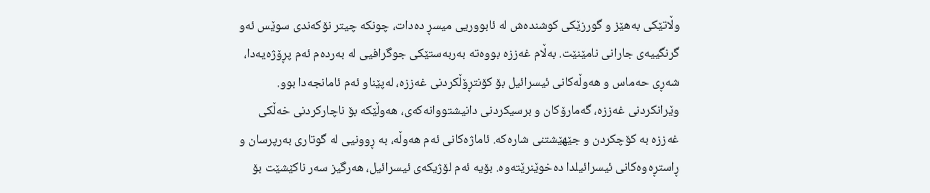وڵاتێکی بەهێز و گورزێکی کوشندەش لە ئابووریی میسڕ دەدات، چونکە چیتر نۆکەندی سوێس ئەو گرنگییەی جارانی نامێنێت. بەڵام غەززە بووەتە بەربەستێکی جوگرافیی لە بەردەم ئەم پڕۆژەیەدا، شەڕی حەماس و هەوڵەکانی ئیسرائیل بۆ کۆنتڕۆڵکردنی غەززە، لەپێناو ئەم ئامانجەدا بوو. وێرانکردنی غەززە، گەمارۆکان و برسیکردنی دانیشتووانەکەی، هەوڵێکە بۆ ناچارکردنی خەڵکی غەززە بە کۆچکردن و جێهێشتنی شارەکە. ئاماژەکانی ئەم هەوڵە، بە ڕوونیی لە گوتاری بەرپرسان و ڕاستڕەوەکانی ئیسرائیلدا دەخوێنرێتەوە. بۆیە ئەم لۆژیکەی ئیسرائیل، هەرگیز سەر ناکێشێت بۆ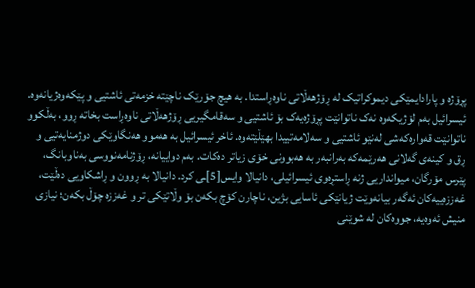پڕۆژە و پارادایمێکی دیموکراتیک لە ڕۆژهەڵاتی ناوەڕاستدا. بە هیچ جۆرێک ناچێتە خزمەتی ئاشتیی و پێکەوەژیانەوە.
ئیسرائیل بەم لۆژیکەوە نەک ناتوانێت پڕۆژەیەک بۆ ئاشتیی و سەقامگیریی ڕۆژهەڵاتی ناوەڕاست بخاتە ڕوو، بەڵکوو ناتوانێت قەوارەکەشی لەنێو ئاشتیی و سەلامەتییدا بهێڵێتەوە. ئاخر ئیسرائیل بە هەموو هەنگاوێکی دوژمنایەتیی و ڕق و کینەی گەلانی هەرێمەکە بەرانبەر بە هەبوونی خۆی زیاتر دەکات. بەم دواییانە، ڕۆژنامەنووسی بەناوبانگ، پێرس مۆرگان، میوانداریی ژنە ڕاستڕەوی ئیسرائیلی، دانیالا وایس[5]ـی کرد. دانیالا بە ڕوون و ڕاشکاویی دەڵێت، غەززەییەکان ئەگەر بیانەوێت ژیانێکی ئاسایی بژین، ناچارن کۆچ بکەن بۆ وڵاتێکی تر و غەززە چۆڵ بکەن؛ نیازی منیش ئەوەیە، جووەکان لە شوێنی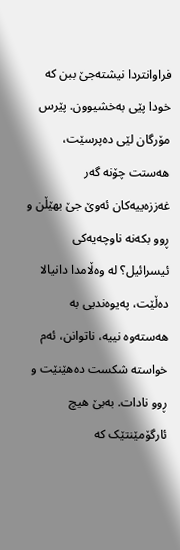فراوانتردا نیشتەجێ ببن کە خودا پێی بەخشیوون. پێرس مۆرگان لێی دەپرسێت، هەستت چۆنە گەر غەززەییەکان ئەوێ جێ بهێڵن و ڕوو بکەنە ناوچەیەکی ئیسرائیل؟ لە وەڵامدا دانیالا دەڵێت، پەیوەندیی بە هەستەوە نییە، ناتوانن، ئەم خواستە شکست دەهێنێت و ڕوو نادات. بەبێ هیچ ئارگۆمێنتێک کە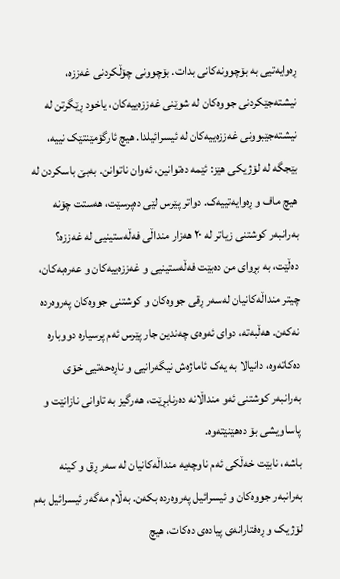ڕەوایەتیی بە بۆچوونەکانی بدات. بۆچوونی چۆڵکردنی غەززە، نیشتەجێکردنی جووەکان لە شوێنی غەززەییەکان، یاخود ڕێگرتن لە نیشتەجێبوونی غەززەییەکان لە ئیسرائیلدا. هیچ ئارگۆمێنتێک نییە، بێجگە لە لۆژیکی هێز: ئێمە دەتوانین، ئەوان ناتوانن. بەبێ باسکردن لە هیچ ماف و ڕەوایەتییەک. دواتر پێرس لێی دەپرسێت، هەستت چۆنە بەرانبەر کوشتنی زیاتر لە ٢٠ هەزار منداڵی فەڵەستینیی لە غەززە؟ دەڵێت، بە بڕوای من دەبێت فەڵەستینیی و غەززەییەکان و عەرەبەکان، چیتر منداڵەکانیان لەسەر ڕقی جووەکان و کوشتنی جووەکان پەروەردە نەکەن. هەڵبەتە، دوای ئەوەی چەندین جار پێرس ئەم پرسیارە دووبارە دەکاتەوە، دانیالا بە یەک ئاماژەش نیگەرانیی و ناڕەحەتیی خۆی بەرانبەر کوشتنی ئەو منداڵانە دەرنابڕێت، هەرگیز بە تاوانی نازانێت و پاساویشی بۆ دەهێنێتەوە.
باشە، نابێت خەڵکی ئەم ناوچەیە منداڵەکانیان لە سەر ڕق و کینە بەرانبەر جووەکان و ئیسرائیل پەروەردە بکەن. بەڵام مەگەر ئیسرائیل بەم لۆژیک و ڕەفتارانەی پیادەی دەکات، هیچ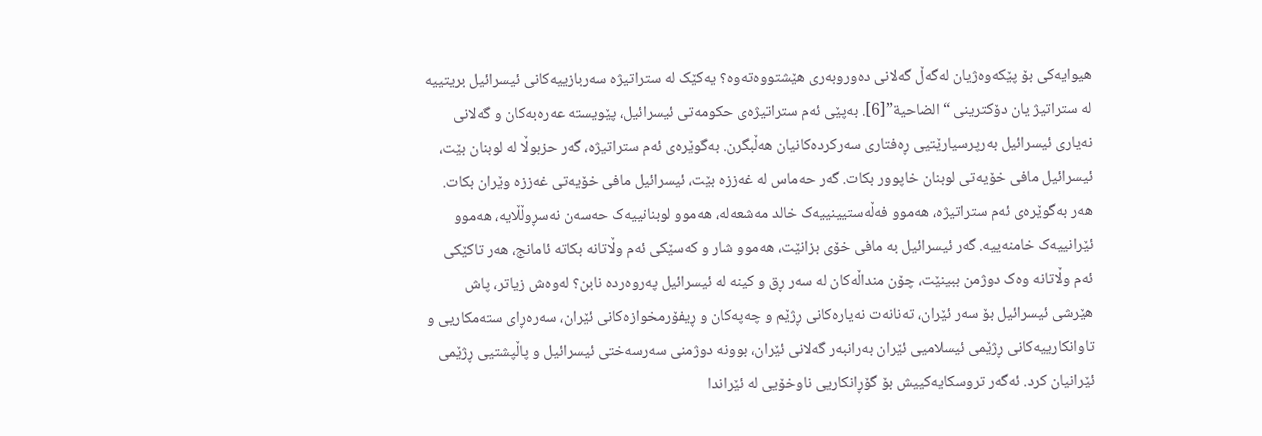هیوایەکی بۆ پێکەوەژیان لەگەڵ گەلانی دەوروبەری هێشتووەتەوە؟ یەکێک لە ستراتیژە سەربازییەکانی ئیسرائیل بریتییە لە ستراتیژ یان دۆکترینی “الضاحية”[6]. بەپێی ئەم ستراتیژەی حکومەتی ئیسرائیل، پێویستە عەرەبەکان و گەلانی نەیاری ئیسرائیل بەرپرسیارێتیی ڕەفتاری سەرکردەکانیان هەڵبگرن. بەگوێرەی ئەم ستراتیژە، گەر حزبوڵا لە لوبنان بێت، ئیسرائیل مافی خۆیەتی لوبنان خاپوور بکات. گەر حەماس لە غەززە بێت، ئیسرائیل مافی خۆیەتی غەززە وێران بکات. هەر بەگوێرەی ئەم ستراتیژە، هەموو فەڵەستیینییەک خالد مەشعەلە، هەموو لوبنانییەک حەسەن نەسڕوڵڵایە، هەموو ئێرانییەک خامنەییە. گەر ئیسرائیل بە مافی خۆی بزانێت، هەموو شار و کەسێکی ئەم وڵاتانە بکاتە ئامانج، هەر تاکێکی ئەم وڵاتانە وەک دوژمن ببینێت، چۆن منداڵەکان لە سەر ڕق و کینە لە ئیسرائیل پەروەردە نابن؟ لەوەش زیاتر، پاش هێرشی ئیسرائیل بۆ سەر ئێران، تەنانەت نەیارەکانی ڕژێم و چەپەکان و ڕیفۆرمخوازەکانی ئێران، سەرەڕای ستەمکاریی و تاوانکارییەکانی ڕژێمی ئیسلامیی ئێران بەرانبەر گەلانی ئێران، بوونە دوژمنی سەرسەختی ئیسرائیل و پاڵپشتیی ڕژێمی ئێرانیان کرد. ئەگەر تروسکایەکییش بۆ گۆڕانکاریی ناوخۆیی لە ئێراندا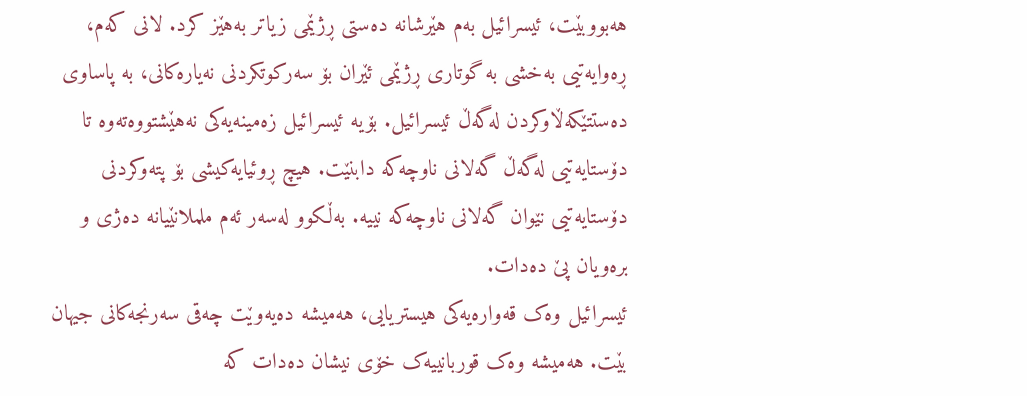هەبووبێت، ئیسرائیل بەم هێرشانە دەستی ڕژێمی زیاتر بەهێز کرد. لانی کەم، ڕەوایەتیی بەخشی بە گوتاری ڕژێمی ئێران بۆ سەرکوتکردنی نەیارەکانی، بە پاساوی دەستتێکەڵاوکردن لەگەڵ ئیسرائیل. بۆیە ئیسرائیل زەمینەیەکی نەهێشتووەتەوە تا دۆستایەتیی لەگەڵ گەلانی ناوچەکە دابنێت. هیچ ڕوئیایەکیشی بۆ پتەوکردنی دۆستایەتیی نێوان گەلانی ناوچەکە نییە. بەڵکوو لەسەر ئەم ململانێیانە دەژی و برەویان پێ دەدات.
ئیسرائیل وەک قەوارەیەکی هیستریایی، هەمیشە دەیەوێت چەقی سەرنجەکانی جیهان بێت. هەمیشە وەک قوربانییەک خۆی نیشان دەدات کە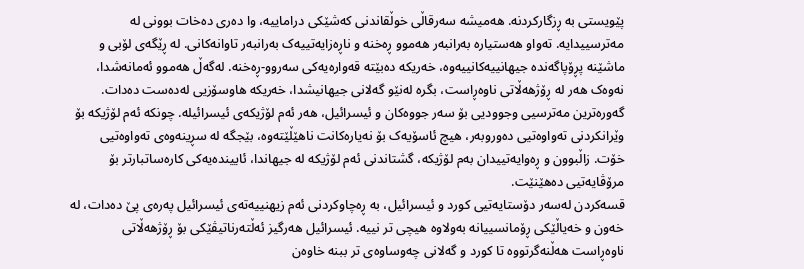پێویستی بە ڕزگارکردنە. هەمیشە سەرقاڵی خوڵقاندنی کەشێکی دراماییە، وا دەری دەخات بوونی لە مەترسییدایە. تەواو هەستیارە بەرانبەر هەموو ڕەخنە و ناڕەزایەتییەک بەرانبەر تاوانەکانی. لە ڕێگەی لۆبی و ماشێنە پڕۆپاگەندە جیهانییەکانییەوە، خەریکە دەبێتە قەوارەیەکی سەروو-ڕەخنە. لەگەڵ هەموو ئەمانەشدا، نەوەک هەر لە ڕۆژهەڵاتی ناوەڕاست، بگرە لەنێو گەلانی جیهانیشدا، خەریکە هاوسۆزیی لەدەست دەدات. گەورەترین مەترسیی وجوودیی بۆ سەر جووەکان و ئیسرائیل، هەر ئەم لۆژیکەی ئیسرائیلە. چونکە ئەم لۆژیکە بۆ وێرانکردنی تەواوەتیی دەوروبەر، هیچ ئاسۆیەک بۆ نەیارەکانت ناهێڵێتەوە، بێجگە لە سڕینەوەی تەواوەتیی خۆت. زاڵبوون و ڕەوایەتییدان بەم لۆژیکە، گشتاندنی ئەم لۆژیکە لە جیهاندا، ئاییندەیەکی کارەساتبارتر بۆ مرۆڤایەتیی دەهێنێت.
قسەکردن لەسەر دۆستایەتیی کورد و ئیسرائیل، بە ڕەچاوکردنی ئەم زیهنییەتەی ئیسرائیل پەرەی پێ دەدات، لە خەون و خەیاڵێکی ڕۆمانسییانە بەولاوە هیچی تر نییە. ئیسرائیل هەرگیز ئەڵتەرناتیڤێکی بۆ ڕۆژهەڵاتی ناوەڕاست هەڵنەگرتووە تا کورد و گەلانی چەوساوەی تر ببنە خاوەن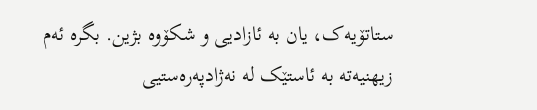ستاتۆیەک، یان بە ئازادیی و شکۆوە بژین. بگرە ئەم زیهنیەتە بە ئاستێک لە نەژادپەرەستیی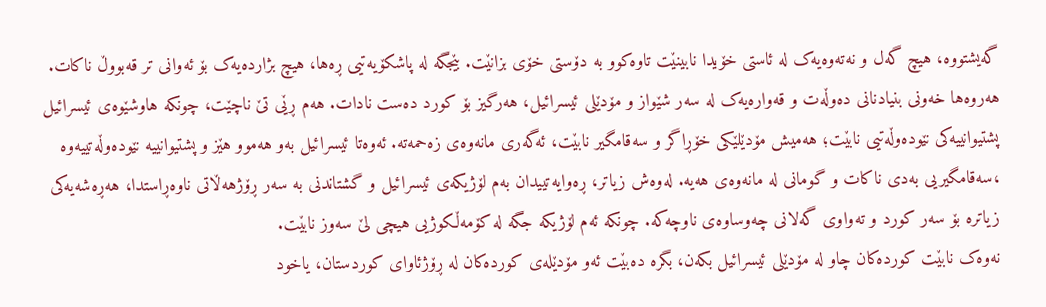گەیشتووە، هیچ گەل و نەتەوەیەک لە ئاستی خۆیدا نابینێت تاوەکوو بە دۆستی خۆی بزانێت. بێجگە لە پاشکۆیەتیی ڕەها، هیچ بژاردەیەک بۆ ئەوانی تر قەبووڵ ناکات. هەروەها خەونی بنیادنانی دەوڵەت و قەوارەیەک لە سەر شێواز و مۆدێلی ئیسرائیل، هەرگیز بۆ کورد دەست نادات. هەم ڕێی تێ ناچێت، چونکە هاوشێوەی ئیسرائیل پشتیوانییەکی نێودەوڵەتیی نابێت؛ هەمیش مۆدێلێکی خۆڕاگر و سەقامگیر نابێت، ئەگەری مانەوەی زەحمەتە. ئەوەتا ئیسرائیل بەو هەموو هێز و پشتیوانییە نێودەوڵەتییەوە ،سەقامگیریی بەدی ناکات و گومانی لە مانەوەی هەیە. لەوەش زیاتر، ڕەوایەتییدان بەم لۆژیکەی ئیسرائیل و گشتاندنی بە سەر ڕۆژهەڵاتی ناوەڕاستدا، هەڕەشەیەکی زیاترە بۆ سەر کورد و تەواوی گەلانی چەوساوەی ناوچەکە. چونکە ئەم لۆژیکە جگە لە کۆمەڵکوژیی هیچی لێ سەوز نابێت.
نەوەک نابێت کوردەکان چاو لە مۆدێلی ئیسرائیل بکەن، بگرە دەبێت ئەو مۆدێلەی کوردەکان لە ڕۆژئاوای کوردستان، یاخود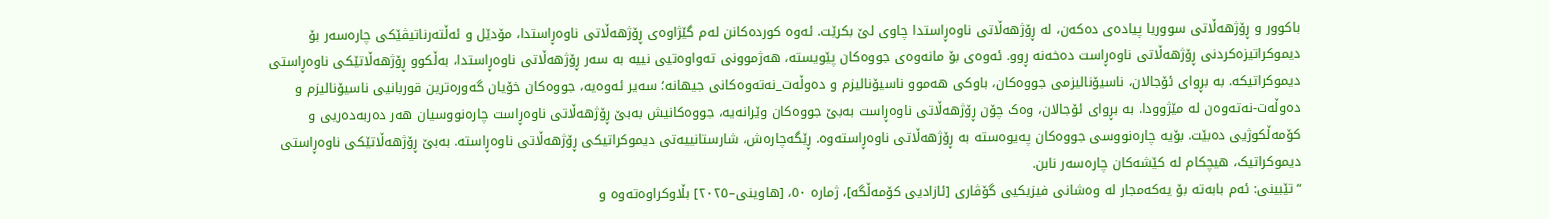باکوور و ڕۆژهەڵاتی سووریا پیادەی دەکەن، لە ڕۆژهەڵاتی ناوەڕاستدا چاوی لێ بکرێت. ئەوە کوردەکانن لەم گێژاوەی ڕۆژهەڵاتی ناوەڕاستدا، مۆدێل و ئەڵتەرناتیڤێکی چارەسەر بۆ دیموکراتیزەکردنی ڕۆژهەڵاتی ناوەڕاست دەخەنە ڕوو. ئەوەی بۆ مانەوەی جووەکان پێویستە، هەژموونی تەواوەتیی نییە بە سەر ڕۆژهەڵاتی ناوەڕاستدا، بەڵکوو ڕۆژهەڵاتێکی ناوەڕاستی دیموکراتیکە. بە بڕوای ئۆجالان، ناسیۆنالیزمی جووەکان، باوکی هەموو ناسیۆنالیزم و دەوڵەت_نەتەوەکانی جیهانە؛ سەیر ئەوەیە، جووەکان خۆیان گەورەترین قوربانیی ناسیۆنالیزم و دەوڵەت-نەتەوەن لە مێژوودا. بە بڕوای ئۆجالان، وەک چۆن ڕۆژهەڵاتی ناوەڕاست بەبێ جووەکان وێرانەیە، جووەکانیش بەبێ ڕۆژهەڵاتی ناوەڕاست چارەنووسیان هەر دەربەدەریی و کۆمەڵکوژیی دەبێت. بۆیە چارەنووسی جووەکان پەیوەستە بە ڕۆژهەڵاتی ناوەڕاستەوە. ڕێگەچارەش، شارستانییەتی دیموکراتیکی ڕۆژهەڵاتی ناوەڕاستە. بەبێ ڕۆژهەڵاتێکی ناوەڕاستی دیموکراتیک، هیچکام لە کێشەکان چارەسەر نابن.
“تێبینی: ئەم بابەتە بۆ یەکەمجار لە وەشانی فیزیکیی گۆڤاری [ئازادیی کۆمەڵگە]، ژمارە ٥٠، [ھاوینی–٢٠٢٥] بڵاوکراوەتەوە و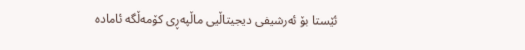ئێستا بۆ ئەرشیفی دیجیتاڵیی ماڵپەڕی کۆمەڵگە ئامادە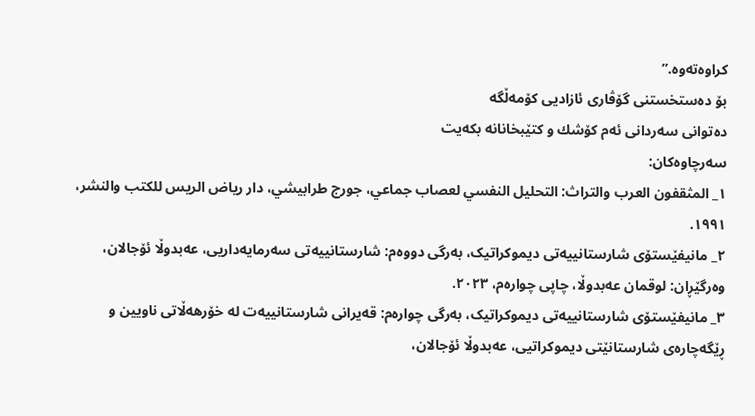کراوەتەوە.”
بۆ دەستخستنی گۆڤاری ئازادیی کۆمەڵگە
دەتوانی سەردانی ئەم كۆشك و كتێبخانانە بكەیت
سەرچاوەکان:
١_ المثقفون العرب والتراث: التحليل النفسي لعصاب جماعي، جورج طرابيشي، دار رياض الريس للكتب والنشر، ١٩٩١.
٢_ مانیفێستۆی شارستانییەتی دیموکراتیک، بەرگی دووەم: شارستانییەتی سەرمایەداریی، عەبدوڵا ئۆجالان، وەرگێڕان: لوقمان عەبدوڵا، چاپی چوارەم، ٢٠٢٣.
٣_ مانیفێستۆی شارستانییەتی دیموکراتیک، بەرگی چوارەم: قەیرانی شارستانییەت لە خۆرهەڵاتی ناویین و ڕێگەچارەی شارستانێتی دیموکراتیی، عەبدوڵا ئۆجالان،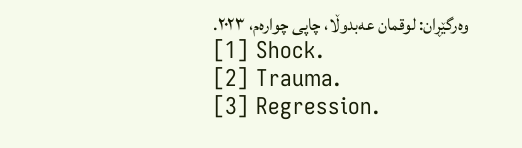وەرگێڕان: لوقمان عەبدوڵا، چاپی چوارەم، ٢٠٢٣.
[1] Shock.
[2] Trauma.
[3] Regression.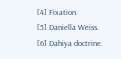[4] Fixation.
[5] Daniella Weiss.
[6] Dahiya doctrine.